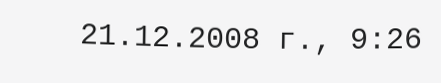21.12.2008 г., 9:26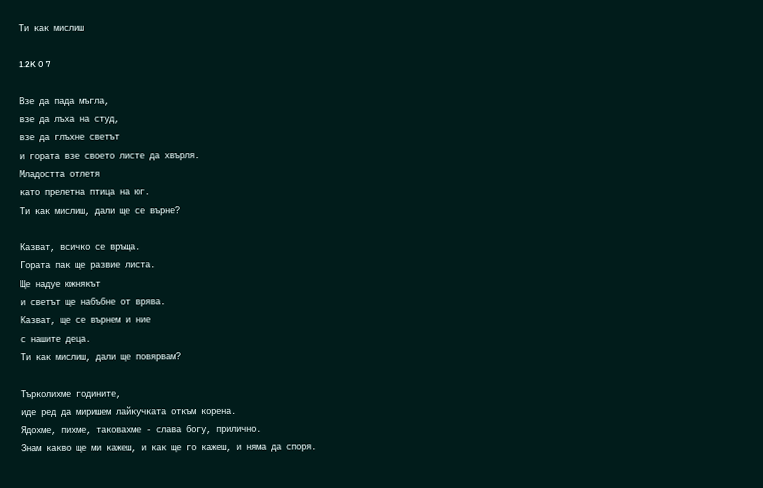Ти как мислиш

1.2K 0 7

Взе да пада мъгла,
взе да лъха на студ,
взе да глъхне светът
и гората взе своето листе да хвърля.
Младостта отлетя
като прелетна птица на юг.
Ти как мислиш, дали ще се върне?

Казват, всичко се връща.
Гората пак ще развие листа.
Ще надуе южнякът
и светът ще набъбне от врява.
Казват, ще се върнем и ние
с нашите деца.
Ти как мислиш, дали ще повярвам?

Търколихме годините,
иде ред да миришем лайкучката откъм корена.
Ядохме, пихме, таковахме - слава богу, прилично.
Знам какво ще ми кажеш, и как ще го кажеш, и няма да споря.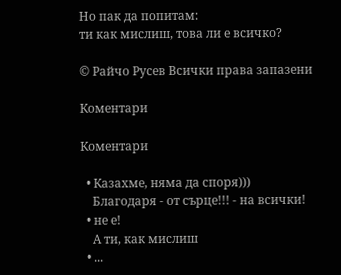Но пак да попитам:
ти как мислиш, това ли е всичко?

© Райчо Русев Всички права запазени

Коментари

Коментари

  • Казахме, няма да споря)))
    Благодаря - от сърце!!! - на всички!
  • не е!
    А ти, как мислиш
  • ...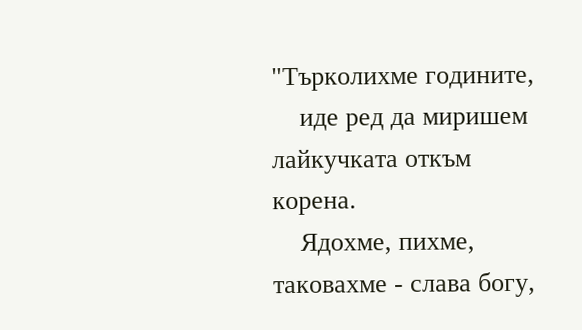"Търколихме годините,
    иде ред да миришем лайкучката откъм корена.
    Ядохме, пихме, таковахме - слава богу,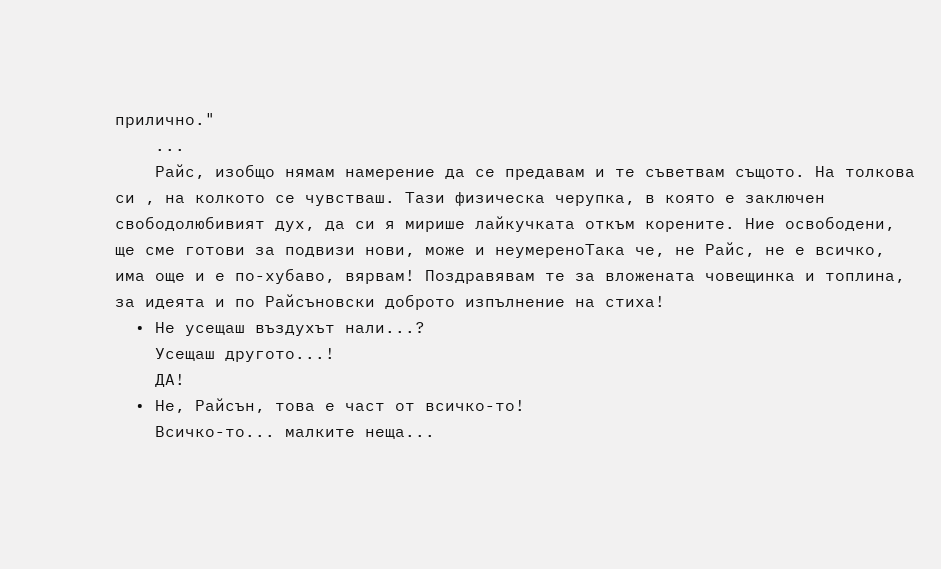прилично."
    ...
    Райс, изобщо нямам намерение да се предавам и те съветвам същото. На толкова си , на колкото се чувстваш. Тази физическа черупка, в която е заключен свободолюбивият дух, да си я мирише лайкучката откъм корените. Ние освободени, ще сме готови за подвизи нови, може и неумереноТака че, не Райс, не е всичко, има още и е по-хубаво, вярвам! Поздравявам те за вложената човещинка и топлина, за идеята и по Райсъновски доброто изпълнение на стиха!
  • Не усещаш въздухът нали...?
    Усещаш другото...!
    ДА!
  • Не, Райсън, това е част от всичко-то!
    Всичко-то... малките неща...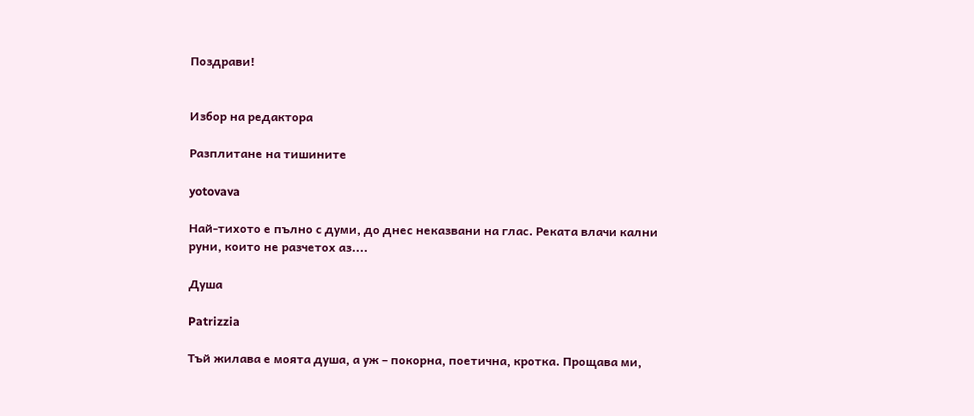Поздрави!


Избор на редактора

Разплитане на тишините

yotovava

Най-тихото е пълно с думи, до днес неказвани на глас. Реката влачи кални руни, които не разчетох аз....

Душа

Patrizzia

Тъй жилава е моята душа, а уж – покорна, поетична, кротка. Прощава ми,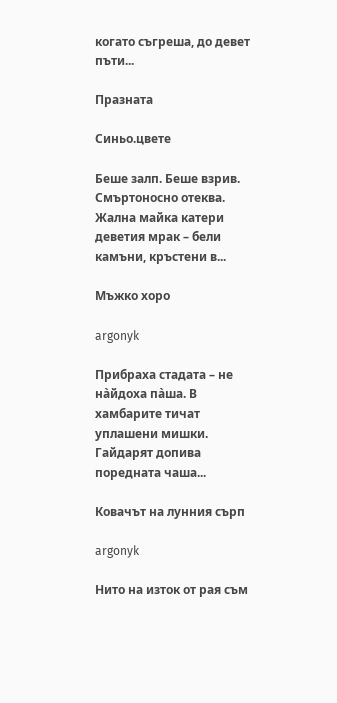когато съгреша, до девет пъти...

Празната

Синьо.цвете

Беше залп. Беше взрив. Смъртоносно отеква. Жална майка катери деветия мрак – бели камъни, кръстени в...

Мъжко хоро

argonyk

Прибраха стадата – не нàйдоха пàша. В хамбарите тичат уплашени мишки. Гайдарят допива поредната чаша...

Ковачът на лунния сърп

argonyk

Нито на изток от рая съм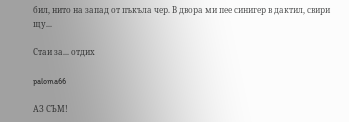бил, нито на запад от пъкъла чер. В двора ми пее синигер в дактил, свири щу...

Стаи за... отдих

paloma66

АЗ СЪМ!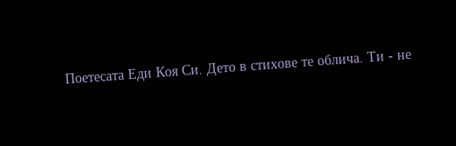Поетесата Еди Коя Си. Дето в стихове те облича. Ти - не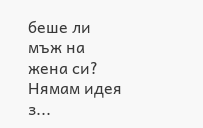беше ли мъж на жена си? Нямам идея з...